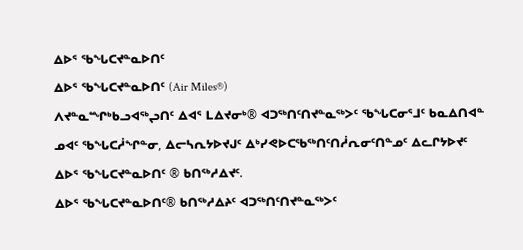ᐃᐅᕐ ᖃᖓᑕᔪᓐᓇᐅᑎᑦ
ᐃᐅᕐ ᖃᖓᑕᔪᓐᓇᐅᑎᑦ (Air Miles®)
ᐱᔪᓐᓇᙱᒃᑲᓗᐊᖅᖢᑎᑦ ᐃᐊᕐ ᒪᐃᔪᓂᒃ® ᐊᑐᖅᑎᑦᑎᔪᓐᓇᖅᐳᑦ ᖃᖓᑕᓂᕐᒧᑦ ᑲᓇᐃᑎᐊᓐ ᓄᐊᑦ ᖃᖓᑕᓲᖏᓐᓂ, ᐃᓕᓴᕆᔭᐅᔪᒍᑦ ᐃᒃᓯᕙᐅᑕᖃᖅᑎᑦᑎᓲᕆᓂᑦᑎᓐᓄᑦ ᐃᓚᒋᔭᐅᔪᑦ ᐃᐅᕐ ᖃᖓᑕᔪᓐᓇᐅᑎᑦ ® ᑲᑎᖅᓱᐃᔪᑦ.
ᐃᐅᕐ ᖃᖓᑕᔪᓐᓇᐅᑎᑦ® ᑲᑎᖅᓱᐃᔨᑦ ᐊᑐᖅᑎᑦᑎᔪᓐᓇᖅᐳᑦ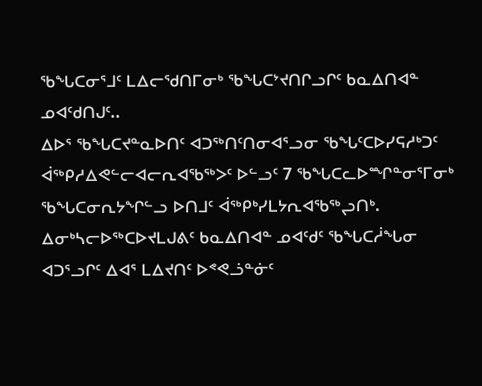ᖃᖓᑕᓂᕐᒧᑦ ᒪᐃᓕᖁᑎᒥᓂᒃ ᖃᖓᑕᔾᔪᑎᒋᓗᒋᑦ ᑲᓇᐃᑎᐊᓐ ᓄᐊᑦᑯᑎᒍᑦ..
ᐃᐅᕐ ᖃᖓᑕᔪᓐᓇᐅᑎᑦ ᐊᑐᖅᑎᑦᑎᓂᐊᕐᓗᓂ ᖃᖓᑦᑕᐅᓯᕋᓱᒃᑐᑦ ᐋᖅᑭᓱᐃᕙᓪᓕᐊᓕᕆᐊᖃᖅᐳᑦ ᐅᓪᓗᑦ 7 ᖃᖓᑕᓚᐅᙱᓐᓂᕐᒥᓂᒃ ᖃᖓᑕᓂᕆᔭᖏᓪᓗ ᐅᑎᒧᑦ ᐋᖅᑭᒃᓯᒪᔭᕆᐊᖃᖅᖢᑎᒃ.
ᐃᓂᒃᓴᓕᐅᖅᑕᐅᔪᒪᒍᕕᑦ ᑲᓇᐃᑎᐊᓐ ᓄᐊᑦᑯᑦ ᖃᖓᑕᓲᖓᓂ ᐊᑐᕐᓗᒋᑦ ᐃᐊᕐ ᒪᐃᔪᑎᑦ ᐅᕝᕙᓘᓐᓃᑦ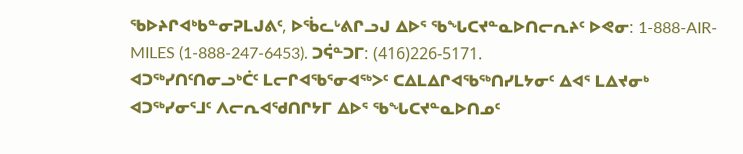ᖃᐅᔨᒋᐊᒃᑲᓐᓂᕈᒪᒍᕕᑦ, ᐅᖄᓚᒡᕕᒋᓗᒍ ᐃᐅᕐ ᖃᖓᑕᔪᓐᓇᐅᑎᓕᕆᔨᑦ ᐅᕙᓂ: 1-888-AIR-MILES (1-888-247-6453). ᑐᕌᓐᑐᒥ: (416)226-5171.
ᐊᑐᖅᓯᑎᑦᑎᓂᓗᒃᑖᑦ ᒪᓕᒋᐊᖃᕐᓂᐊᖅᐳᑦ ᑕᐃᒪᐃᒋᐊᖃᖅᑎᓯᒪᔭᓂᑦ ᐃᐊᕐ ᒪᐃᔪᓂᒃ ᐊᑐᖅᓯᓂᕐᒧᑦ ᐱᓕᕆᐊᖁᑎᒋᔭᒥ ᐃᐅᕐ ᖃᖓᑕᔪᓐᓇᐅᑎᓄᑦ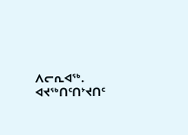ᐱᓕᕆᐊᖅ. ᐊᔪᖅᑎᑦᑎᔾᔪᑎᑦ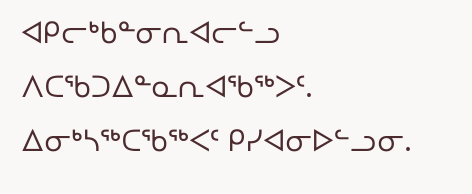ᐊᑭᓕᒃᑲᓐᓂᕆᐊᓕᓪᓗ ᐱᑕᖃᑐᐃᓐᓇᕆᐊᖃᖅᐳᑦ. ᐃᓂᒃᓴᖅᑕᖃᖅᐸᑦ ᑭᓯᐊᓂᐅᓪᓗᓂ.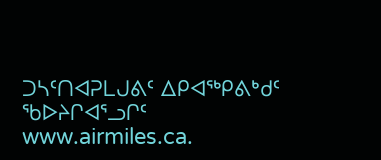ᑐᓴᑦᑎᐊᕈᒪᒍᕕᑦ ᐃᑭᐊᖅᑭᕕᒃᑯᑦ ᖃᐅᔨᒋᐊᕐᓗᒋᑦ www.airmiles.ca.